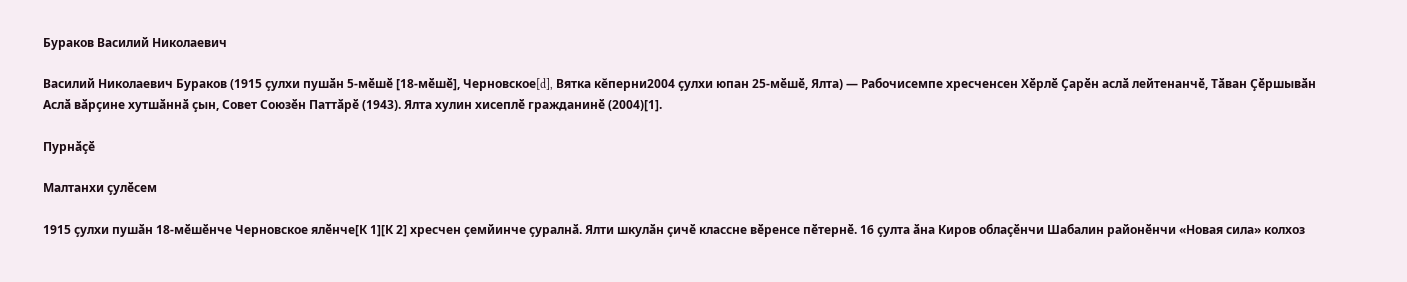Бураков Василий Николаевич

Василий Николаевич Бураков (1915 ҫулхи пушӑн 5-мӗшӗ [18-мӗшӗ], Черновское[d], Вятка кĕперни2004 ҫулхи юпан 25-мӗшӗ, Ялта) — Рабочисемпе хресченсен Хӗрлӗ Ҫарӗн аслӑ лейтенанчӗ, Тӑван Ҫӗршывӑн Аслӑ вӑрҫине хутшӑннӑ ҫын, Совет Союзӗн Паттӑрӗ (1943). Ялта хулин хисеплӗ гражданинӗ (2004)[1].

Пурнӑҫӗ

Малтанхи ҫулӗсем

1915 ҫулхи пушӑн 18-мӗшӗнче Черновское ялӗнче[К 1][К 2] хресчен ҫемйинче ҫуралнӑ. Ялти шкулӑн ҫичӗ классне вӗренсе пӗтернӗ. 16 ҫулта ӑна Киров облаҫӗнчи Шабалин районӗнчи «Новая сила» колхоз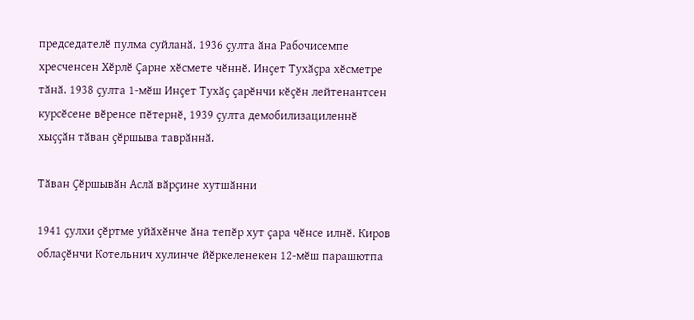председателӗ пулма суйланӑ. 1936 ҫулта ӑна Рабочисемпе хресченсен Хӗрлӗ Ҫарне хӗсмете чӗннӗ. Инҫет Тухӑҫра хӗсметре тӑнӑ. 1938 ҫулта 1-мӗш Инҫет Тухӑҫ ҫарӗнчи кӗҫӗн лейтенантсен курсӗсене вӗренсе пӗтернӗ, 1939 ҫулта демобилизациленнӗ хыҫҫӑн тӑван ҫӗршыва таврӑннӑ.

Тӑван Ҫӗршывӑн Аслӑ вӑрҫине хутшӑнни

1941 ҫулхи ҫӗртме уйӑхӗнче ӑна тепӗр хут ҫара чӗнсе илнӗ. Киров облаҫӗнчи Котельнич хулинче йӗркеленекен 12-мӗш парашютпа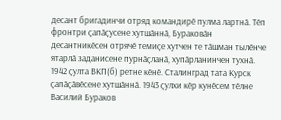десант бригадинчи отряд командирӗ пулма лартнӑ. Тӗп фронтри ҫапӑҫусене хутшӑннӑ, Бураковӑн десантникӗсен отрячӗ темиҫе хутчен те тӑшман тылӗнче ятарлӑ заданисене пурнӑҫланӑ, хупӑрланинчен тухнӑ. 1942 ҫулта ВКП(б) ретне кӗнӗ. Сталинград тата Курск ҫапӑҫӑвӗсене хутшӑннӑ. 1943 ҫулхи кӗр кунӗсем тӗлне Василий Бураков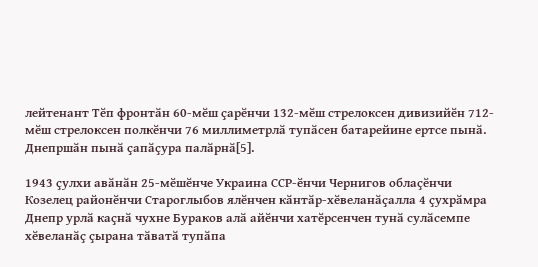лейтенант Тӗп фронтӑн 60-мӗш ҫарӗнчи 132-мӗш стрелоксен дивизийӗн 712-мӗш стрелоксен полкӗнчи 76 миллиметрлӑ тупӑсен батарейине ертсе пынӑ. Днепршӑн пынӑ ҫапӑҫура палӑрнӑ[5].

1943 ҫулхи авӑнӑн 25-мӗшӗнче Украина ССР-ӗнчи Чернигов облаҫӗнчи Козелец районӗнчи Староглыбов ялӗнчен кӑнтӑр-хӗвеланӑҫалла 4 ҫухрӑмра Днепр урлӑ каҫнӑ чухне Бураков алӑ айӗнчи хатӗрсенчен тунӑ сулӑсемпе хӗвеланӑҫ ҫырана тӑватӑ тупӑпа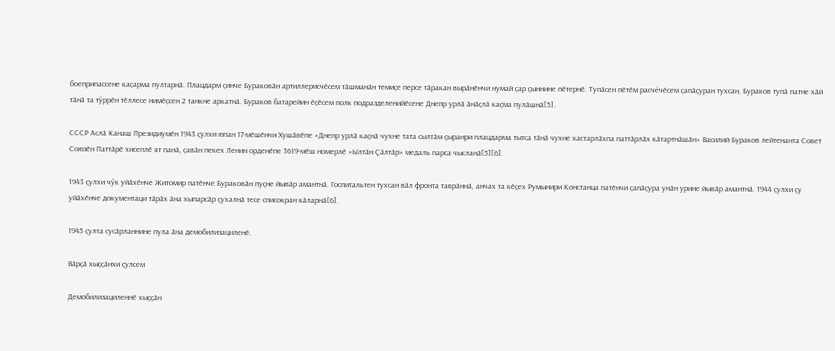боеприпассене каҫарма пултарнӑ. Плацдарм ҫинче Бураковӑн артиллерисчӗсем тӑшманӑн темиҫе персе тӑракан вырӑнӗнчи нумай ҫар ҫыннине пӗтернӗ. Тупӑсен пӗтӗм расчёчӗсем ҫапӑҫуран тухсан, Бураков тупӑ патне хӑй тӑнӑ та тӳррӗн тӗллесе нимӗҫсен 2 танкне аркатнӑ. Бураков батарейин ӗҫӗсем полк подразделенийӗсене Днепр урлӑ ӑнӑҫлӑ каҫма пулӑшнӑ[5].

СССР Аслӑ Канаш Президиумӗн 1943 ҫулхи юпан 17-мӗшӗнчи Хушӑвӗпе «Днепр урлӑ каҫнӑ чухне тата сылтӑм ҫыранри плацдарма тытса тӑнӑ чухне хастарлӑхпа паттӑрлӑх кӑтартнӑшӑн» Василий Бураков лейтенанта Совет Союзӗн Паттӑрӗ хисеплӗ ят панӑ, ҫавӑн пекех Ленин орденӗпе 3619-мӗш номерлӗ «Ылтӑн Ҫӑлтӑр» медаль парса чысланӑ[5][6].

1943 ҫулхи чӳк уйӑхӗнче Житомир патӗнче Бураковӑн пуҫне йывӑр амантнӑ. Госпитальтен тухсан вӑл фронта таврӑннӑ, анчах та кӗҫех Румынири Констанца патӗнчи ҫапӑҫура унӑн урине йывӑр амантнӑ. 1944 ҫулхи ҫу уйӑхӗнче документаци тӑрӑх ӑна хыпарсӑр ҫухалнӑ тесе списокран кӑларнӑ[6].

1945 ҫулта сусӑрланнине пула ӑна демобилизациленӗ.

Вӑрҫӑ хыҫҫӑнхи ҫулсем

Демобилизациленнӗ хыҫҫӑн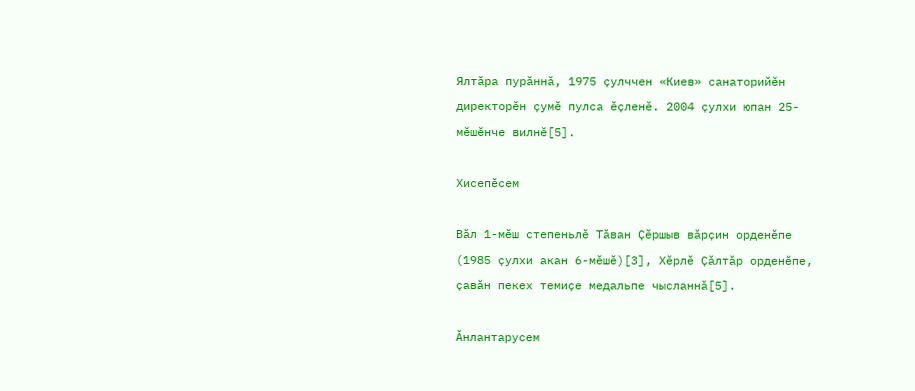Ялтӑра пурӑннӑ, 1975 ҫулччен «Киев» санаторийӗн директорӗн ҫумӗ пулса ӗҫленӗ. 2004 ҫулхи юпан 25-мӗшӗнче вилнӗ[5].

Хисепӗсем

Вӑл 1-мӗш степеньлӗ Тӑван Ҫӗршыв вӑрҫин орденӗпе (1985 ҫулхи акан 6-мӗшӗ)[3], Хӗрлӗ Ҫӑлтӑр орденӗпе, ҫавӑн пекех темиҫе медальпе чысланнӑ[5].

Ӑнлантарусем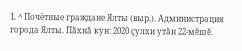1. ^ Почётные граждане Ялты (выр.). Администрация города Ялты. Пӑхнӑ кун: 2020 ҫулхи утӑн 22-мӗшӗ.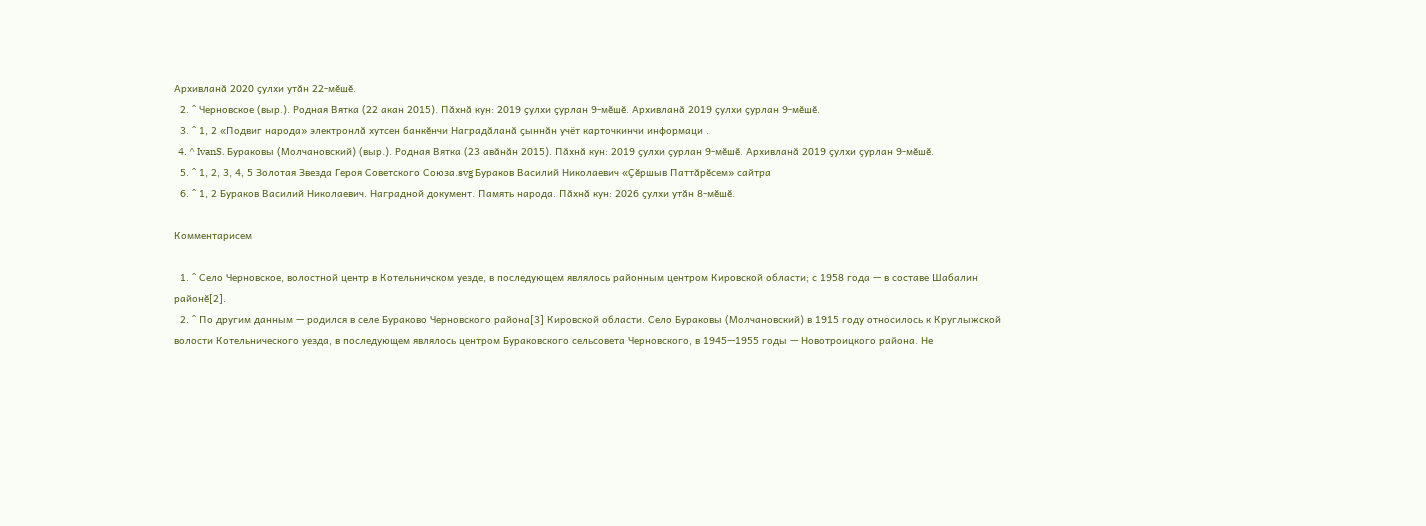Архивланӑ 2020 ҫулхи утӑн 22-мӗшӗ.
  2. ^ Черновское (выр.). Родная Вятка (22 акан 2015). Пӑхнӑ кун: 2019 ҫулхи ҫурлан 9-мӗшӗ. Архивланӑ 2019 ҫулхи ҫурлан 9-мӗшӗ.
  3. ^ 1, 2 «Подвиг народа» электронлӑ хутсен банкӗнчи Наградӑланӑ ҫыннӑн учёт карточкинчи информаци .
  4. ^ IvanS. Бураковы (Молчановский) (выр.). Родная Вятка (23 авӑнӑн 2015). Пӑхнӑ кун: 2019 ҫулхи ҫурлан 9-мӗшӗ. Архивланӑ 2019 ҫулхи ҫурлан 9-мӗшӗ.
  5. ^ 1, 2, 3, 4, 5 Золотая Звезда Героя Советского Союза.svg Бураков Василий Николаевич «Ҫӗршыв Паттӑрӗсем» сайтра
  6. ^ 1, 2 Бураков Василий Николаевич. Наградной документ. Память народа. Пӑхнӑ кун: 2026 ҫулхи утӑн 8-мӗшӗ.

Комментарисем

  1. ^ Село Черновское, волостной центр в Котельничском уезде, в последующем являлось районным центром Кировской области; с 1958 года — в составе Шабалин районӗ[2].
  2. ^ По другим данным — родился в селе Бураково Черновского района[3] Кировской области. Село Бураковы (Молчановский) в 1915 году относилось к Круглыжской волости Котельнического уезда, в последующем являлось центром Бураковского сельсовета Черновского, в 1945—1955 годы — Новотроицкого района. Не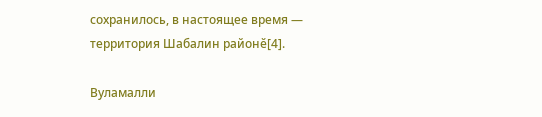сохранилось, в настоящее время — территория Шабалин районӗ[4].

Вуламалли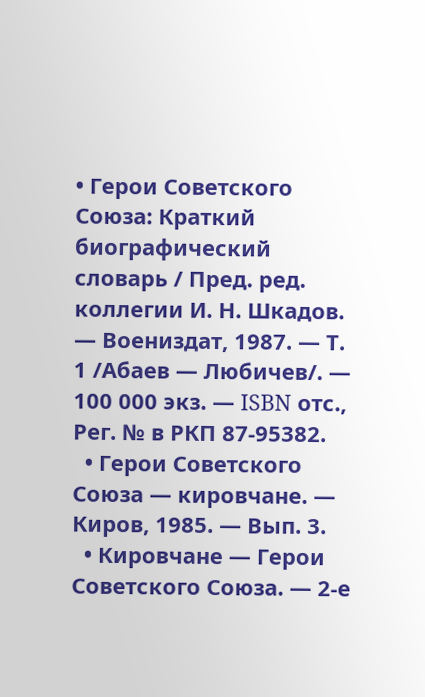• Герои Советского Союза: Краткий биографический словарь / Пред. ред. коллегии И. Н. Шкадов. — Воениздат, 1987. — Т. 1 /Абаев — Любичев/. — 100 000 экз. — ISBN отс., Рег. № в РКП 87-95382.
  • Герои Советского Союза — кировчане. — Киров, 1985. — Вып. 3.
  • Кировчане — Герои Советского Союза. — 2-е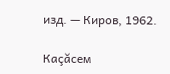изд. — Киров, 1962.

Каçăсем